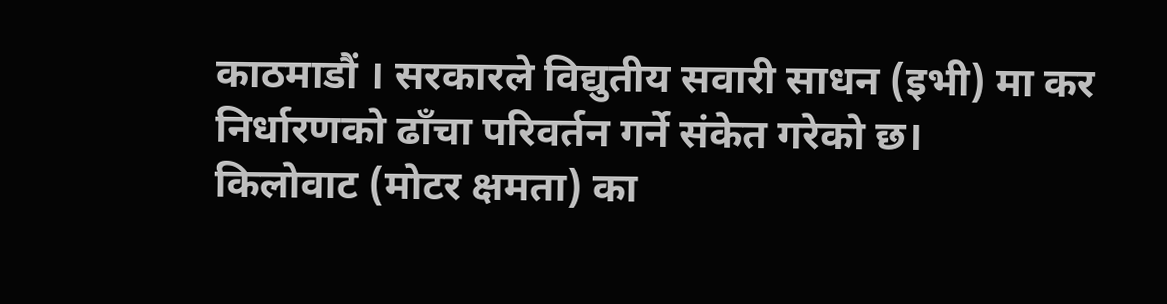काठमाडौं । सरकारले विद्युतीय सवारी साधन (इभी) मा कर निर्धारणको ढाँचा परिवर्तन गर्ने संकेत गरेको छ।
किलोवाट (मोटर क्षमता) का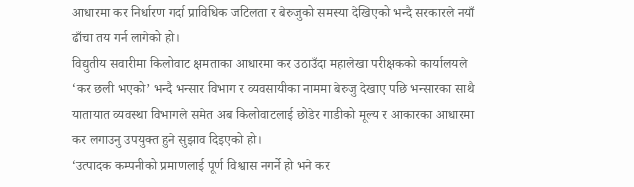आधारमा कर निर्धारण गर्दा प्राविधिक जटिलता र बेरुजुको समस्या देखिएको भन्दै सरकारले नयाँ ढाँचा तय गर्न लागेको हो।
विद्युतीय सवारीमा किलोवाट क्षमताका आधारमा कर उठाउँदा महालेखा परीक्षकको कार्यालयले ‘कर छली भएको’ भन्दै भन्सार विभाग र व्यवसायीका नाममा बेरुजु देखाए पछि भन्सारका साथै यातायात व्यवस्था विभागले समेत अब किलोवाटलाई छोडेर गाडीको मूल्य र आकारका आधारमा कर लगाउनु उपयुक्त हुने सुझाव दिइएको हो।
‘उत्पादक कम्पनीको प्रमाणलाई पूर्ण विश्वास नगर्ने हो भने कर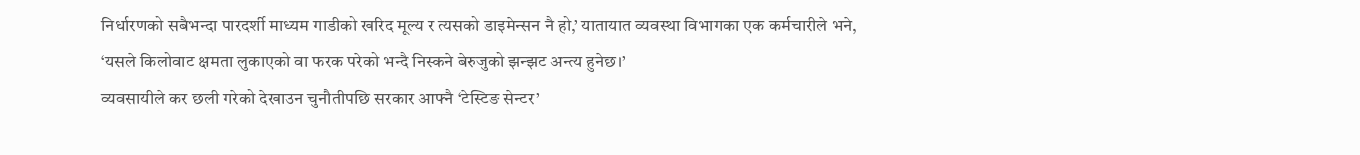निर्धारणको सबैभन्दा पारदर्शी माध्यम गाडीको खरिद मूल्य र त्यसको डाइमेन्सन नै हो,’ यातायात व्यवस्था विभागका एक कर्मचारीले भने, ‘यसले किलोवाट क्षमता लुकाएको वा फरक परेको भन्दै निस्कने बेरुजुको झन्झट अन्त्य हुनेछ।’
व्यवसायीले कर छली गरेको देखाउन चुनौतीपछि सरकार आफ्नै ‘टेस्टिङ सेन्टर’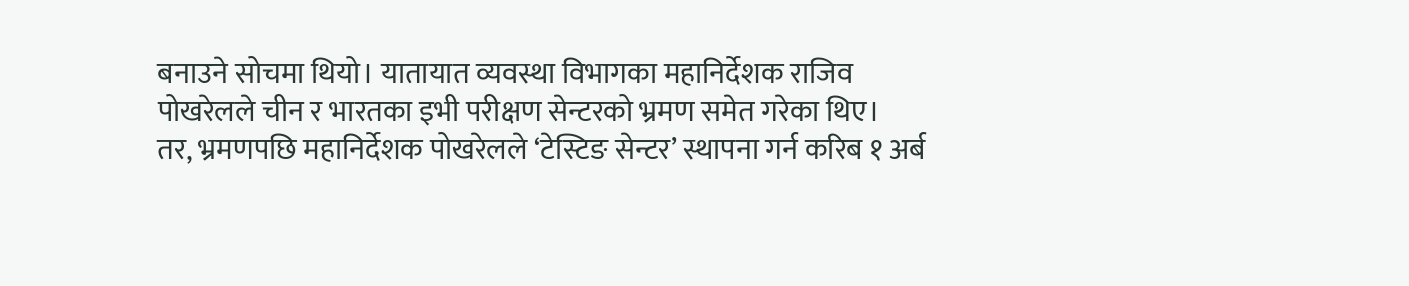बनाउने सोचमा थियो। यातायात व्यवस्था विभागका महानिर्देशक राजिव पोखरेलले चीन र भारतका इभी परीक्षण सेन्टरको भ्रमण समेत गरेका थिए।
तर, भ्रमणपछि महानिर्देशक पोखरेलले ‘टेस्टिङ सेन्टर’ स्थापना गर्न करिब १ अर्ब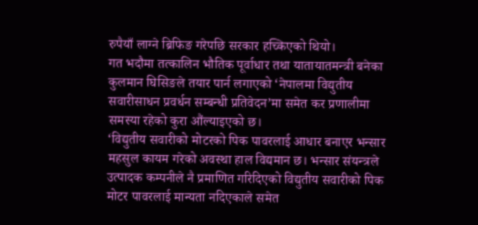रुपैयाँ लाग्ने ब्रिफिङ गरेपछि सरकार हच्किएको थियो।
गत भदौमा तत्कालिन भौतिक पूर्वाधार तथा यातायातमन्त्री बनेका कुलमान घिसिङले तयार पार्न लगाएको ‘नेपालमा विद्युतीय सवारीसाधन प्रवर्धन सम्बन्धी प्रतिवेदन’मा समेत कर प्रणालीमा समस्या रहेको कुरा औंल्याइएको छ।
‘विद्युतीय सवारीको मोटरको पिक पावरलाई आधार बनाएर भन्सार महसुल कायम गरेको अवस्था हाल विद्यमान छ। भन्सार संयन्त्रले उत्पादक कम्पनीले नै प्रमाणित गरिदिएको विद्युतीय सवारीको पिक मोटर पावरलाई मान्यता नदिएकाले समेत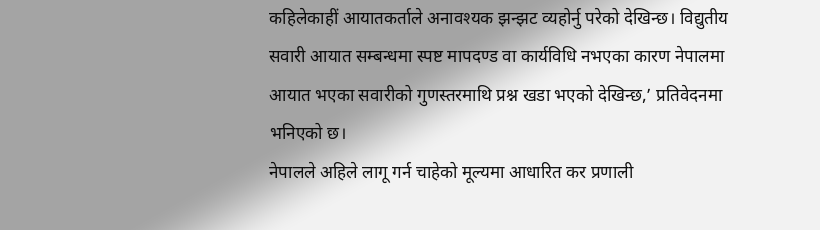कहिलेकाहीं आयातकर्ताले अनावश्यक झन्झट व्यहोर्नु परेको देखिन्छ। विद्युतीय सवारी आयात सम्बन्धमा स्पष्ट मापदण्ड वा कार्यविधि नभएका कारण नेपालमा आयात भएका सवारीको गुणस्तरमाथि प्रश्न खडा भएको देखिन्छ,’ प्रतिवेदनमा भनिएको छ।
नेपालले अहिले लागू गर्न चाहेको मूल्यमा आधारित कर प्रणाली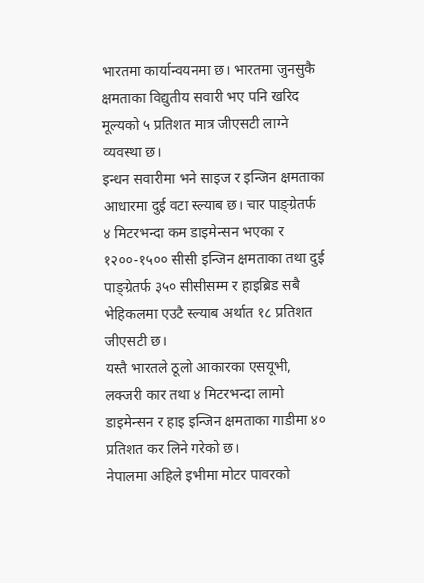भारतमा कार्यान्वयनमा छ। भारतमा जुनसुकै क्षमताका विद्युतीय सवारी भए पनि खरिद मूल्यको ५ प्रतिशत मात्र जीएसटी लाग्ने व्यवस्था छ।
इन्धन सवारीमा भने साइज र इन्जिन क्षमताका आधारमा दुई वटा स्ल्याब छ। चार पाङ्ग्रेतर्फ ४ मिटरभन्दा कम डाइमेन्सन भएका र १२००-१५०० सीसी इन्जिन क्षमताका तथा दुई पाङ्ग्रेतर्फ ३५० सीसीसम्म र हाइब्रिड सबै भेहिकलमा एउटै स्ल्याब अर्थात १८ प्रतिशत जीएसटी छ।
यस्तै भारतले ठूलो आकारका एसयूभी, लक्जरी कार तथा ४ मिटरभन्दा लामो डाइमेन्सन र हाइ इन्जिन क्षमताका गाडीमा ४० प्रतिशत कर लिने गरेको छ।
नेपालमा अहिले इभीमा मोटर पावरको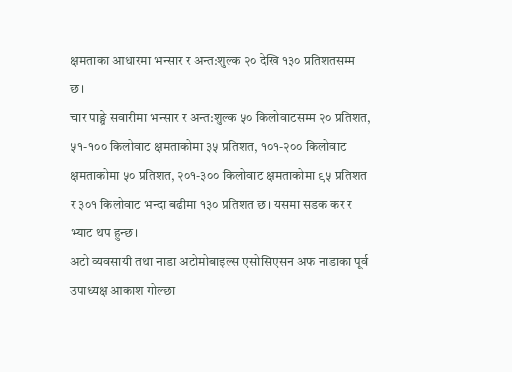क्षमताका आधारमा भन्सार र अन्त:शुल्क २० देखि १३० प्रतिशतसम्म छ।
चार पाङ्ग्रे सवारीमा भन्सार र अन्त:शुल्क ५० किलोवाटसम्म २० प्रतिशत, ५१-१०० किलोवाट क्षमताकोमा ३५ प्रतिशत, १०१-२०० किलोवाट क्षमताकोमा ५० प्रतिशत, २०१-३०० किलोवाट क्षमताकोमा ९५ प्रतिशत र ३०१ किलोवाट भन्दा बढीमा १३० प्रतिशत छ। यसमा सडक कर र भ्याट थप हुन्छ।
अटो व्यवसायी तथा नाडा अटोमोबाइल्स एसोसिएसन अफ नाडाका पूर्व उपाध्यक्ष आकाश गोल्छा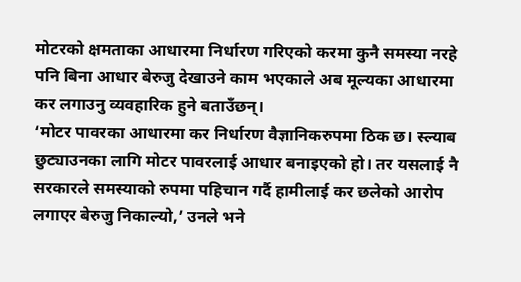मोटरको क्षमताका आधारमा निर्धारण गरिएको करमा कुनै समस्या नरहे पनि बिना आधार बेरुजु देखाउने काम भएकाले अब मूल्यका आधारमा कर लगाउनु व्यवहारिक हुने बताउँछन्।
‘मोटर पावरका आधारमा कर निर्धारण वैज्ञानिकरुपमा ठिक छ। स्ल्याब छुट्याउनका लागि मोटर पावरलाई आधार बनाइएको हो। तर यसलाई नै सरकारले समस्याको रुपमा पहिचान गर्दै हामीलाई कर छलेको आरोप लगाएर बेरुजु निकाल्यो,’ उनले भने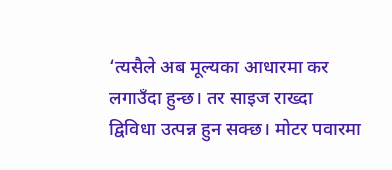‘त्यसैले अब मूल्यका आधारमा कर लगाउँदा हुन्छ। तर साइज राख्दा द्विविधा उत्पन्न हुन सक्छ। मोटर पवारमा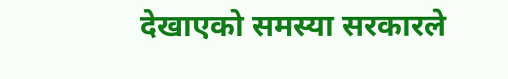देखाएको समस्या सरकारले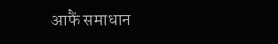आफैं समाधान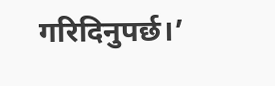गरिदिनुपर्छ।’